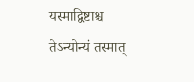यस्माद्विष्टाश्च तेऽन्योन्यं तस्मात्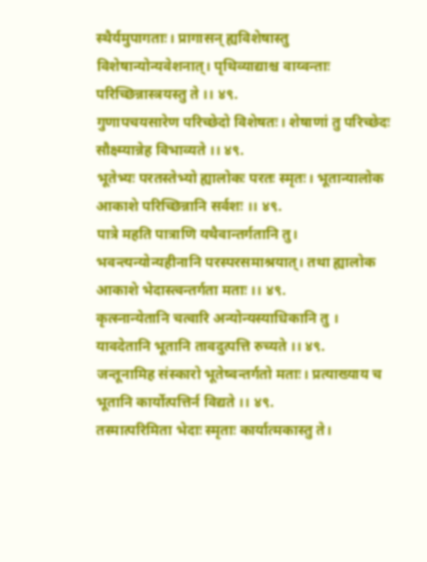स्थैर्यमुपागताः। प्रागासन् ह्यविशेषास्तु विशेषान्योन्यवेशनात्। पृथिव्याद्याश्च वाय्वन्ताः परिच्छिन्नास्त्रयस्तु ते ।। ४९.
गुणापचयसारेण परिच्छेदो विशेषतः। शेषाणां तु परिच्छेदः सौक्ष्म्यान्नेह विभाव्यते ।। ४९.
भूतेभ्यः परतस्तेभ्यो ह्यालोकः परतः स्मृतः। भूतान्यालोक आकाशे परिच्छिन्नानि सर्वशः ।। ४९.
पात्रे महति पात्राणि यथैवान्तर्गतानि तु। भवन्त्यन्योन्यहीनानि परस्परसमाश्रयात्। तथा ह्यालोक आकाशे भेदास्त्वन्तर्गता मताः ।। ४९.
कृत्स्नान्येतानि चत्वारि अन्योन्यस्याधिकानि तु । यावदेतानि भूतानि तावदुत्पत्ति रुच्यते ।। ४९.
जन्तूनामिह संस्कारो भूतेष्वन्तर्गतो मताः। प्रत्याख्याय च भूतानि कार्योत्पत्तिर्न विद्यते ।। ४९.
तस्मात्परिमिता भेदाः स्मृताः कार्यात्मकास्तु ते।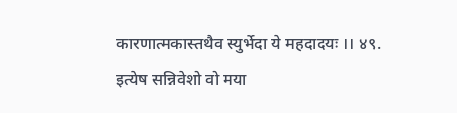कारणात्मकास्तथैव स्युर्भेदा ये महदादयः ।। ४९.
इत्येष सन्निवेशो वो मया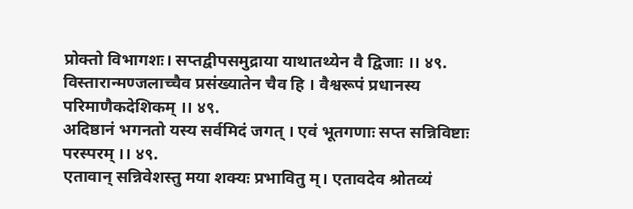प्रोक्तो विभागशः। सप्तद्वीपसमुद्राया याथातथ्येन वै द्विजाः ।। ४९.
विस्तारान्मण्जलाच्चैव प्रसंख्यातेन चैव हि । वैश्वरूपं प्रधानस्य परिमाणैकदेशिकम् ।। ४९.
अदिष्ठानं भगनतो यस्य सर्वमिदं जगत् । एवं भूतगणाः सप्त सन्निविष्टाः परस्परम् ।। ४९.
एतावान् सन्निवेशस्तु मया शक्यः प्रभावितु म्। एतावदेव श्रोतव्यं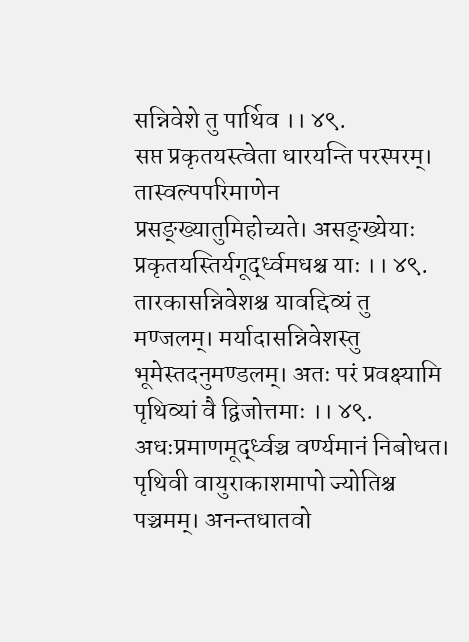सन्निवेशे तु पार्थिव ।। ४९.
सप्त प्रकृतयस्त्वेता धारयन्ति परस्परम्। तास्वल्पपरिमाणेन प्रसङ्ख्यातुमिहोच्यते। असङ्ख्येयाः प्रकृतयस्तिर्यगूर्द्ध्वमधश्च याः ।। ४९.
तारकासन्निवेशश्च यावद्दिव्यं तु मण्जलम्। मर्यादासन्निवेशस्तु भूमेस्तदनुमण्डलम्। अतः परं प्रवक्ष्यामि पृथिव्यां वै द्विजोत्तमाः ।। ४९.
अधःप्रमाणमूर्द्ध्वञ्च वर्ण्यमानं निबोधत। पृथिवी वायुराकाशमापो ज्योतिश्च पञ्चमम्। अनन्तधातवो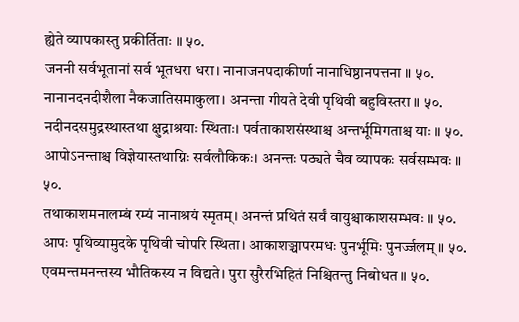ह्येते व्यापकास्तु प्रकीर्तिताः ॥ ५०.
जननी सर्वभूतानां सर्व भूतधरा धरा। नानाजनपदाकीर्णा नानाधिष्ठानपत्तना ॥ ५०.
नानानदनदीशैला नैकजातिसमाकुला। अनन्ता गीयते देवी पृथिवी बहुविस्तरा ॥ ५०.
नदीनदसमुद्रस्थास्तथा क्षुद्राश्रयाः स्थिताः। पर्वताकाशसंस्थाश्च अन्तर्भूमिगताश्च याः ॥ ५०.
आपोऽनन्ताश्च विज्ञेयास्तथाग्निः सर्वलौकिकः। अनन्तः पठ्यते चैव व्यापकः सर्वसम्भवः ॥ ५०.
तथाकाशमनालम्बं रम्यं नानाश्रयं स्मृतम्। अनन्तं प्रथितं सर्वं वायुश्चाकाशसम्भवः ॥ ५०.
आपः पृथिव्यामुदके पृथिवी चोपरि स्थिता। आकाशञ्चापरमधः पुनर्भूमिः पुनर्ज्जलम् ॥ ५०.
एवमन्तमनन्तस्य भौतिकस्य न विद्यते। पुरा सुरैरभिहितं निश्चितन्तु निबोधत ॥ ५०.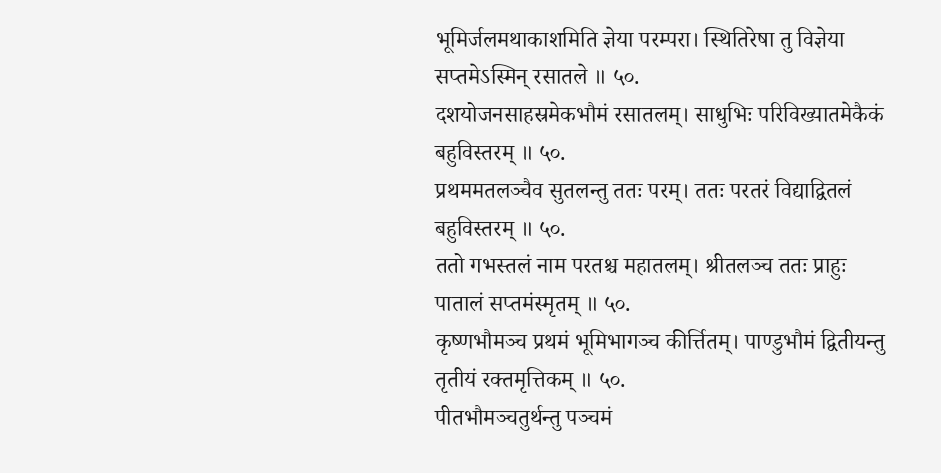भूमिर्जलमथाकाशमिति ज्ञेया परम्परा। स्थितिरेषा तु विज्ञेया सप्तमेऽस्मिन् रसातले ॥ ५०.
दशयोजनसाहस्रमेकभौमं रसातलम्। साधुभिः परिविख्यातमेकैकं बहुविस्तरम् ॥ ५०.
प्रथममतलञ्चैव सुतलन्तु ततः परम्। ततः परतरं विद्याद्वितलं बहुविस्तरम् ॥ ५०.
ततो गभस्तलं नाम परतश्च महातलम्। श्रीतलञ्च ततः प्राहुः पातालं सप्तमंस्मृतम् ॥ ५०.
कृष्णभौमञ्च प्रथमं भूमिभागञ्च कीर्त्तितम्। पाण्डुभौमं द्वितीयन्तु तृतीयं रक्तमृत्तिकम् ॥ ५०.
पीतभौमञ्चतुर्थन्तु पञ्चमं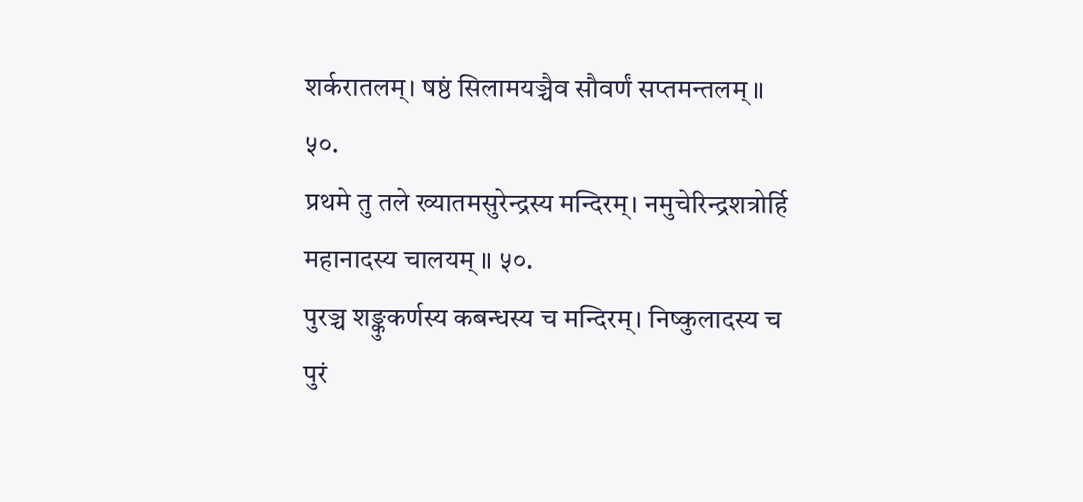शर्करातलम्। षष्ठं सिलामयञ्चैव सौवर्णं सप्तमन्तलम् ॥ ५०.
प्रथमे तु तले ख्यातमसुरेन्द्रस्य मन्दिरम्। नमुचेरिन्द्रशत्रोर्हि महानादस्य चालयम् ॥ ५०.
पुरञ्च शङ्कुकर्णस्य कबन्धस्य च मन्दिरम्। निष्कुलादस्य च पुरं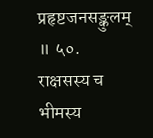प्रहृष्टजनसङ्कुलम् ॥ ५०.
राक्षसस्य च भीमस्य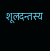शूलदन्तस्य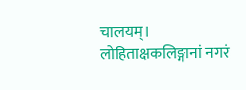चालयम्। लोहिताक्षकलिङ्गानां नगरं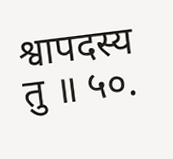श्वापदस्य तु ॥ ५०.